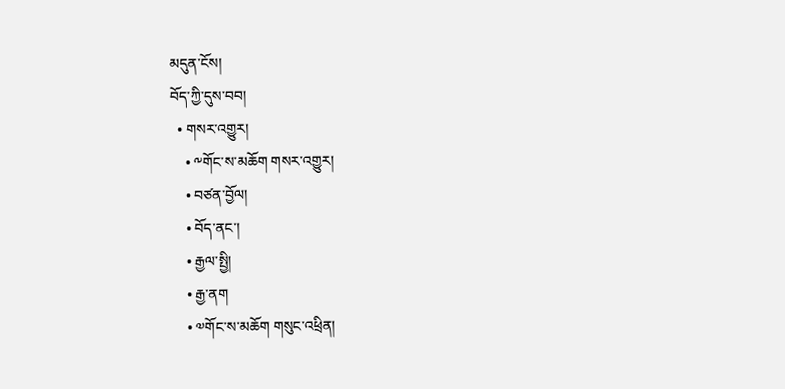མདུན་ངོས།
བོད་ཀྱི་དུས་བབ།
  • གསར་འགྱུར།
    • ༸གོང་ས་མཆོག གསར་འགྱུར།
    • བཙན་བྱོལ།
    • བོད་ནང་།
    • རྒྱལ་སྤྱི།
    • རྒྱ་ནག
    • ༧གོང་ས་མཆོག གསུང་འཕྲིན།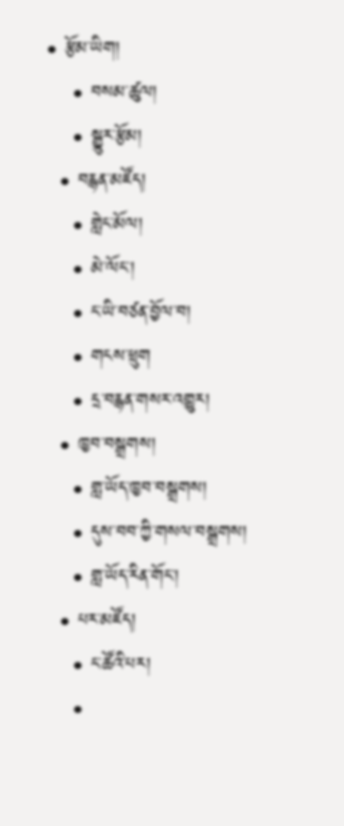• རྩོམ་ཡིག།
    • བསམ་ཚུལ།
    • སྒྱུར་རྩོམ།
  • བརྙན་མཛོད།
    • གླེང་མོལ།
    • མེ་ལོང་།
    • ང་ཡི་བཙན་བྱོལ་བ།
    • གངས་ཕྲུག
    • དྲ་བརྙན་གསར་འགྱུར།
  • ཁྱབ་བསྒྲགས།
    • གླ་ཡོད་ཁྱབ་བསྒྲགས།
    • དུས་བབ་ཀྱི་གསལ་བསྒྲགས།
    • གླ་ཡོད་རིན་གོང་།
  • པར་མཛོད།
    • ང་ཚོའི་པར།
    •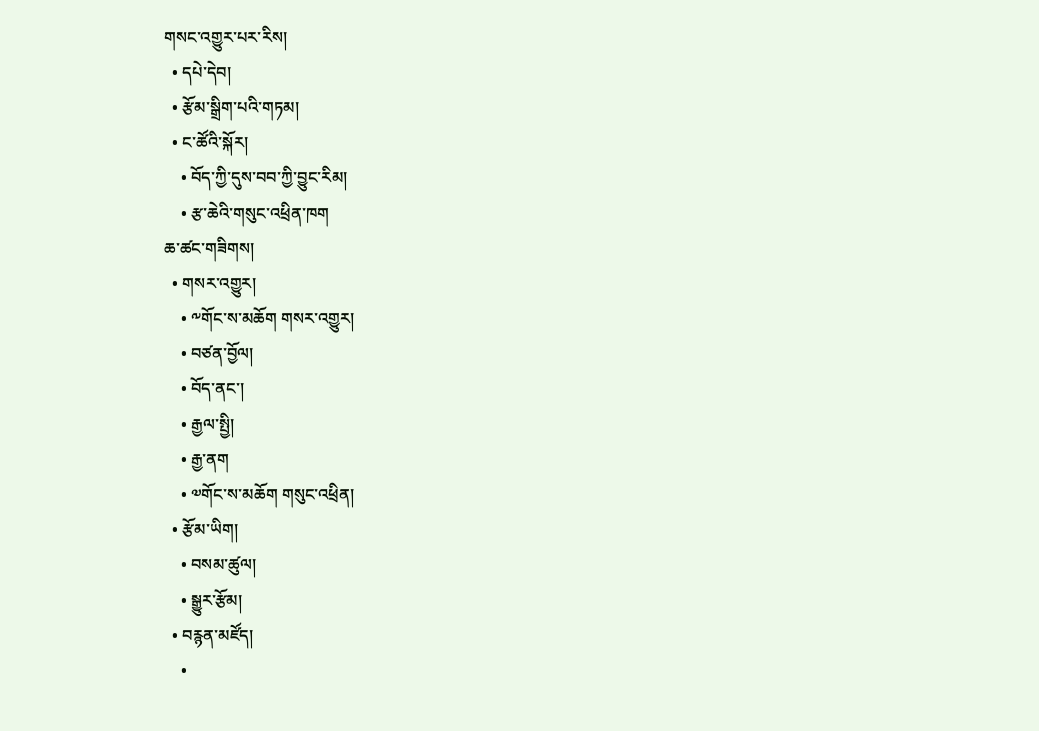གསང་འགྱུར་པར་རིས།
  • དཔེ་དེབ།
  • རྩོམ་སྒྲིག་པའི་གཏམ།
  • ང་ཚོའི་སྐོར།
    • བོད་ཀྱི་དུས་བབ་ཀྱི་བྱུང་རིམ།
    • རྩ་ཆེའི་གསུང་འཕྲིན་ཁག
ཆ་ཚང་གཟིགས།
  • གསར་འགྱུར།
    • ༸གོང་ས་མཆོག གསར་འགྱུར།
    • བཙན་བྱོལ།
    • བོད་ནང་།
    • རྒྱལ་སྤྱི།
    • རྒྱ་ནག
    • ༧གོང་ས་མཆོག གསུང་འཕྲིན།
  • རྩོམ་ཡིག།
    • བསམ་ཚུལ།
    • སྒྱུར་རྩོམ།
  • བརྙན་མཛོད།
    •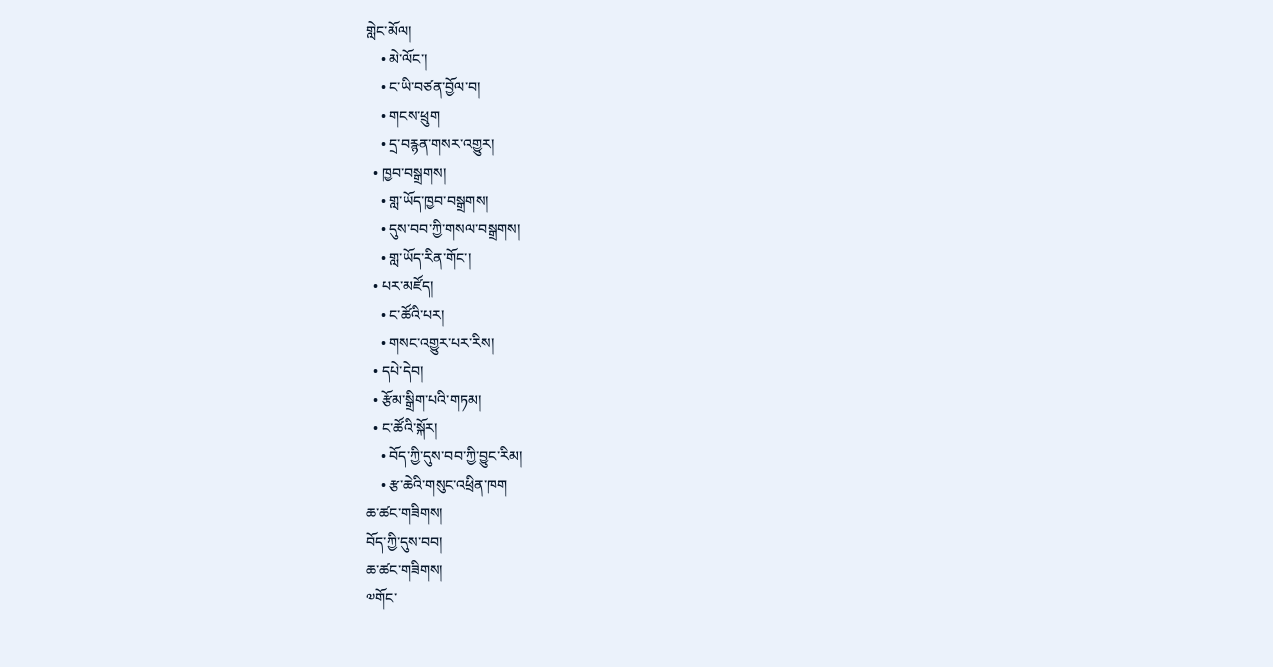གླེང་མོལ།
    • མེ་ལོང་།
    • ང་ཡི་བཙན་བྱོལ་བ།
    • གངས་ཕྲུག
    • དྲ་བརྙན་གསར་འགྱུར།
  • ཁྱབ་བསྒྲགས།
    • གླ་ཡོད་ཁྱབ་བསྒྲགས།
    • དུས་བབ་ཀྱི་གསལ་བསྒྲགས།
    • གླ་ཡོད་རིན་གོང་།
  • པར་མཛོད།
    • ང་ཚོའི་པར།
    • གསང་འགྱུར་པར་རིས།
  • དཔེ་དེབ།
  • རྩོམ་སྒྲིག་པའི་གཏམ།
  • ང་ཚོའི་སྐོར།
    • བོད་ཀྱི་དུས་བབ་ཀྱི་བྱུང་རིམ།
    • རྩ་ཆེའི་གསུང་འཕྲིན་ཁག
ཆ་ཚང་གཟིགས།
བོད་ཀྱི་དུས་བབ།
ཆ་ཚང་གཟིགས།
༧གོང་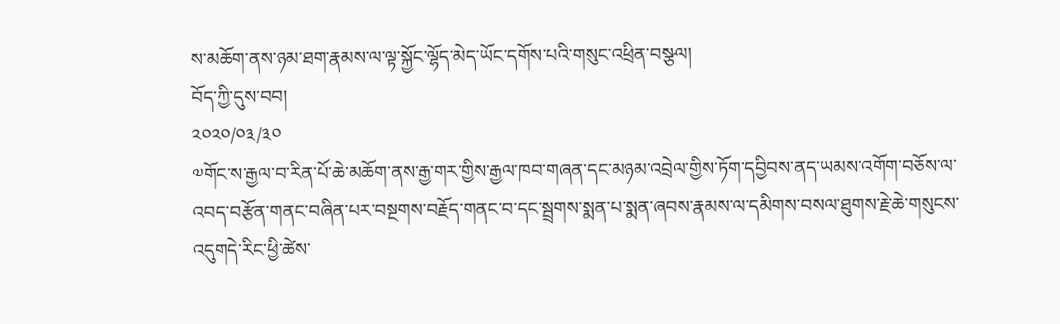ས་མཆོག་ནས་ཉམ་ཐག་རྣམས་ལ་ལྟ་སྐྱོང་ལྷོད་མེད་ཡོང་དགོས་པའི་གསུང་འཕྲིན་བསྩལ།
བོད་ཀྱི་དུས་བབ།
༢༠༢༠/༠༣/༣༠
༧གོང་ས་རྒྱལ་བ་རིན་པོ་ཆེ་མཆོག་ནས་རྒྱ་གར་གྱིས་རྒྱལ་ཁབ་གཞན་དང་མཉམ་འབྲེལ་གྱིས་ཏོག་དབྱིབས་ནད་ཡམས་འགོག་བཅོས་ལ་འབད་བརྩོན་གནང་བཞིན་པར་བསྔགས་བརྗོད་གནང་བ་དང་སྦྲགས་སྨན་པ་སྨན་ཞབས་རྣམས་ལ་དམིགས་བསལ་ཐུགས་རྗེ་ཆེ་གསུངས་འདུགདེ་རིང་ཕྱི་ཚེས་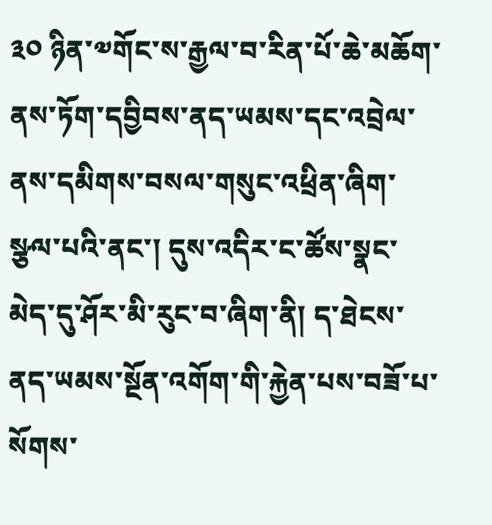༣༠ ཉིན་༧གོང་ས་རྒྱལ་བ་རིན་པོ་ཆེ་མཆོག་ནས་ཏོག་དབྱིབས་ནད་ཡམས་དང་འབྲེལ་ནས་དམིགས་བསལ་གསུང་འཕྲིན་ཞིག་སྩལ་པའི་ནང་། དུས་འདིར་ང་ཚོས་སྣང་མེད་དུ་ཤོར་མི་རུང་བ་ཞིག་ནི། ད་ཐེངས་ནད་ཡམས་སྔོན་འགོག་གི་རྐྱེན་པས་བཟོ་པ་སོགས་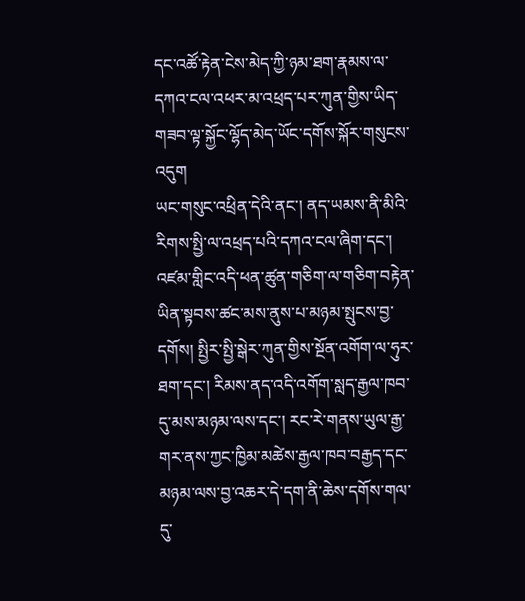དང་འཚོ་རྟེན་ངེས་མེད་ཀྱི་ཉམ་ཐག་རྣམས་ལ་དཀའ་ངལ་འཕར་མ་འཕྲད་པར་ཀུན་གྱིས་ཡིད་གཟབ་ལྟ་སྐྱོང་ལྷོད་མེད་ཡོང་དགོས་སྐོར་གསུངས་འདུག
ཡང་གསུང་འཕྲིན་དེའི་ནང་། ནད་ཡམས་ནི་མིའི་རིགས་སྤྱི་ལ་འཕྲད་པའི་དཀའ་ངལ་ཞིག་དང་། འཛམ་གླིང་འདི་ཕན་ཚུན་གཅིག་ལ་གཅིག་བརྟེན་ཡིན་སྟབས་ཚང་མས་ནུས་པ་མཉམ་སྤུངས་བྱ་དགོས། སྤྱིར་སྤྱི་སྒེར་ཀུན་གྱིས་སྔོན་འགོག་ལ་ཧུར་ཐག་དང་། རིམས་ནད་འདི་འགོག་སླད་རྒྱལ་ཁབ་དུ་མས་མཉམ་ལས་དང་། རང་རེ་གནས་ཡུལ་རྒྱ་གར་ནས་ཀྱང་ཁྱིམ་མཚེས་རྒྱལ་ཁབ་བརྒྱད་དང་མཉམ་ལས་བྱ་འཆར་དེ་དག་ནི་ཆེས་དགོས་གལ་དུ་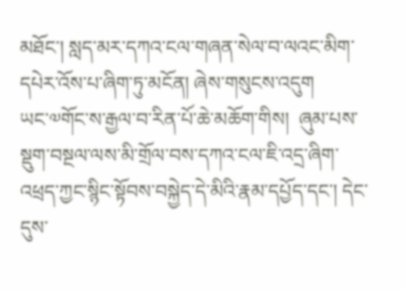མཐོང་། སླད་མར་དཀའ་ངལ་གཞན་སེལ་བ་ལའང་མིག་དཔེར་འོས་པ་ཞིག་ཏུ་མངོན། ཞེས་གསུངས་འདུག
ཡང་༧གོང་ས་རྒྱལ་བ་རིན་པོ་ཆེ་མཆོག་གིས།  ཞུམ་པས་སྡུག་བསྔལ་ལས་མི་གྲོལ་བས་དཀའ་ངལ་ཇི་འདྲ་ཞིག་འཕྲད་ཀྱང་སྙིང་སྟོབས་བསྐྱེད་དེ་མིའི་རྣམ་དཔྱོད་དང་། དེང་དུས་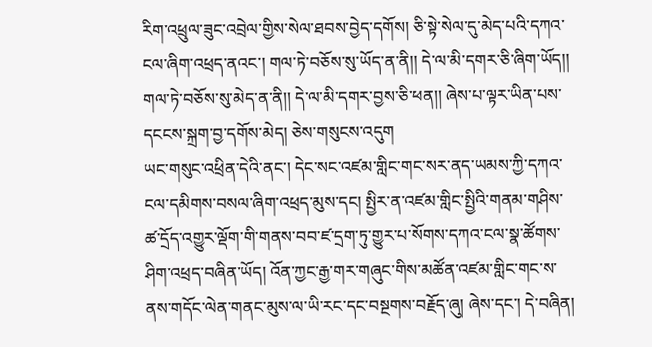རིག་འཕྲུལ་ཟུང་འབྲེལ་གྱིས་སེལ་ཐབས་བྱེད་དགོས། ཅི་སྟེ་སེལ་དུ་མེད་པའི་དཀའ་ངལ་ཞིག་འཕྲད་ནའང་། གལ་ཏེ་བཅོས་སུ་ཡོད་ན་ནི།། དེ་ལ་མི་དགར་ཅི་ཞིག་ཡོད།། གལ་ཏེ་བཅོས་སུ་མེད་ན་ནི།། དེ་ལ་མི་དགར་བྱས་ཅི་ཕན།། ཞེས་པ་ལྟར་ཡིན་པས་དངངས་སྐྲག་བྱ་དགོས་མེད། ཅེས་གསུངས་འདུག
ཡང་གསུང་འཕྲིན་དེའི་ནང་། དེང་སང་འཛམ་གླིང་གང་སར་ནད་ཡམས་ཀྱི་དཀའ་ངལ་དམིགས་བསལ་ཞིག་འཕྲད་མུས་དང། སྤྱིར་ན་འཛམ་གླིང་སྤྱིའི་གནམ་གཤིས་ཚ་དྲོད་འགྱུར་ལྡོག་གི་གནས་བབ་ཛ་དྲག་ཏུ་གྱུར་པ་སོགས་དཀའ་ངལ་སྣ་ཚོགས་ཤིག་འཕྲད་བཞིན་ཡོད། འོན་ཀྱང་རྒྱ་གར་གཞུང་གིས་མཚོན་འཛམ་གླིང་གང་ས་ནས་གདོང་ལེན་གནང་མུས་ལ་ཡི་རང་དང་བསྔགས་བརྗོད་ཞུ། ཞེས་དང་། དེ་བཞིན།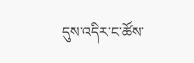དུས་འདིར་ང་ཚོས་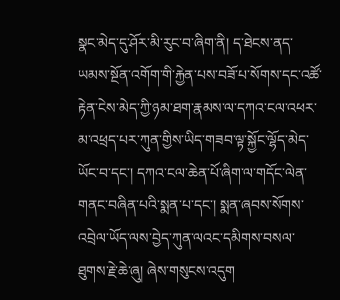སྣང་མེད་དུ་ཤོར་མི་རུང་བ་ཞིག་ནི། ད་ཐེངས་ནད་ཡམས་སྔོན་འགོག་གི་རྐྱེན་པས་བཟོ་པ་སོགས་དང་འཚོ་རྟེན་ངེས་མེད་ཀྱི་ཉམ་ཐག་རྣམས་ལ་དཀའ་ངལ་འཕར་མ་འཕྲད་པར་ཀུན་གྱིས་ཡིད་གཟབ་ལྟ་སྐྱོང་ལྷོད་མེད་ཡོང་བ་དང་། དཀའ་ངལ་ཆེན་པོ་ཞིག་ལ་གདོང་ལེན་གནང་བཞིན་པའི་སྨན་པ་དང་། སྨན་ཞབས་སོགས་འབྲེལ་ཡོད་ལས་བྱེད་ཀུན་ལའང་དམིགས་བསལ་ཐུགས་རྗེ་ཆེ་ཞུ། ཞེས་གསུངས་འདུག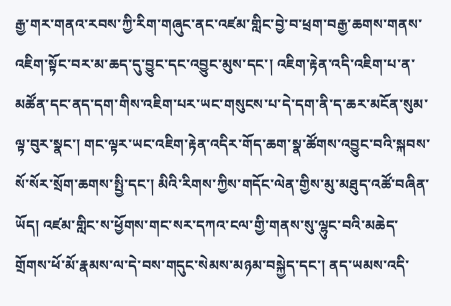རྒྱ་གར་གནའ་རབས་ཀྱི་རིག་གཞུང་ནང་འཛམ་གླིང་བྱེ་བ་ཕྲག་བརྒྱ་ཆགས་གནས་འཇིག་སྟོང་བར་མ་ཆད་དུ་བྱུང་དང་འབྱུང་མུས་དང་། འཇིག་རྟེན་འདི་འཇིག་པ་ན་མཚོན་དང་ནད་དག་གིས་འཇིག་པར་ཡང་གསུངས་པ་དེ་དག་ནི་ད་ཆར་མངོན་སུམ་ལྟ་བུར་སྣང་། གང་ལྟར་ཡང་འཇིག་རྟེན་འདིར་གོད་ཆག་སྣ་ཚོགས་འབྱུང་བའི་སྐབས་སོ་སོར་སྲོག་ཆགས་སྤྱི་དང་། མིའི་རིགས་ཀྱིས་གདོང་ལེན་གྱིས་མུ་མཐུད་འཚོ་བཞིན་ཡོད། འཛམ་གླིང་ས་ཕྱོགས་གང་སར་དཀའ་ངལ་གྱི་གནས་སུ་ལྷུང་བའི་མཆེད་གྲོགས་ཕོ་མོ་རྣམས་ལ་དེ་བས་གདུང་སེམས་མཉམ་བསྐྱེད་དང་། ནད་ཡམས་འདི་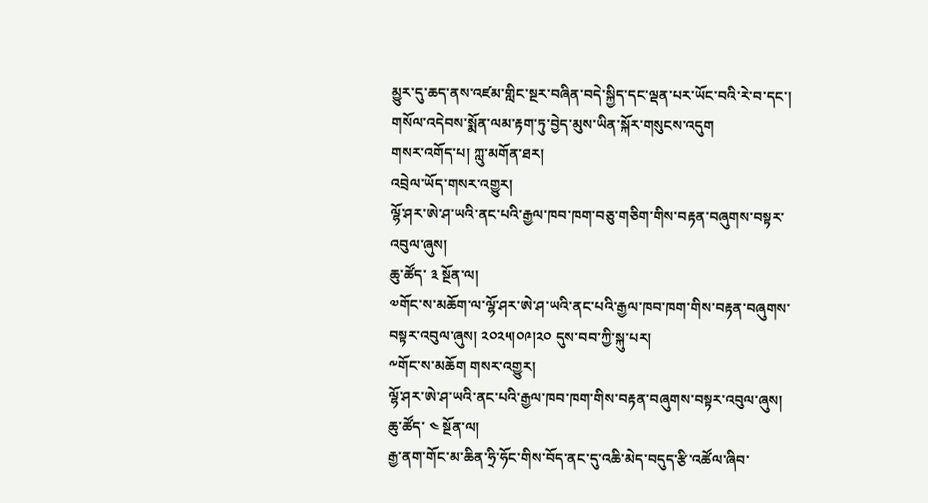མྱུར་དུ་ཆད་ནས་འཛམ་གླིང་སྔར་བཞིན་བདེ་སྐྱིད་དང་ལྡན་པར་ཡོང་བའི་རེ་བ་དང་། གསོལ་འདེབས་སྨོན་ལམ་རྟག་ཏུ་བྱེད་མུས་ཡིན་སྐོར་གསུངས་འདུག
གསར་འགོད་པ། ཀླུ་མགོན་ཐར།
འབྲེལ་ཡོད་གསར་འགྱུར།
ལྷོ་ཤར་ཨེ་ཤ་ཡའི་ནང་པའི་རྒྱལ་ཁབ་ཁག་བཅུ་གཅིག་གིས་བརྟན་བཞུགས་བསྟར་འབུལ་ཞུས།
ཆུ་ཚོད་ ༣ སྔོན་ལ།
༧གོང་ས་མཆོག་ལ་ལྷོ་ཤར་ཨེ་ཤ་ཡའི་ནང་པའི་རྒྱལ་ཁབ་ཁག་གིས་བརྟན་བཞུགས་བསྟར་འབུལ་ཞུས། ༢༠༢༥།༠༩།༢༠ དུས་བབ་ཀྱི་སྐུ་པར།
༸གོང་ས་མཆོག གསར་འགྱུར།
ལྷོ་ཤར་ཨེ་ཤ་ཡའི་ནང་པའི་རྒྱལ་ཁབ་ཁག་གིས་བརྟན་བཞུགས་བསྟར་འབུལ་ཞུས།
ཆུ་ཚོད་ ༤ སྔོན་ལ།
རྒྱ་ནག་གོང་མ་ཆིན་ཧྲི་ཧོང་གིས་བོད་ནང་དུ་འཆི་མེད་བདུད་རྩི་འཚོལ་ཞིབ་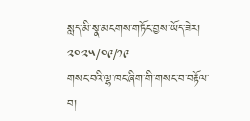སླད་མི་སྣ་མངགས་གཏོང་བྱས་ཡོད་ཟེར།
༢༠༢༥/༠༩/༡༩
གསང་བའི་ལྷ་ཁང་ཞིག་གི་གསང་བ་བརྟོལ་བ།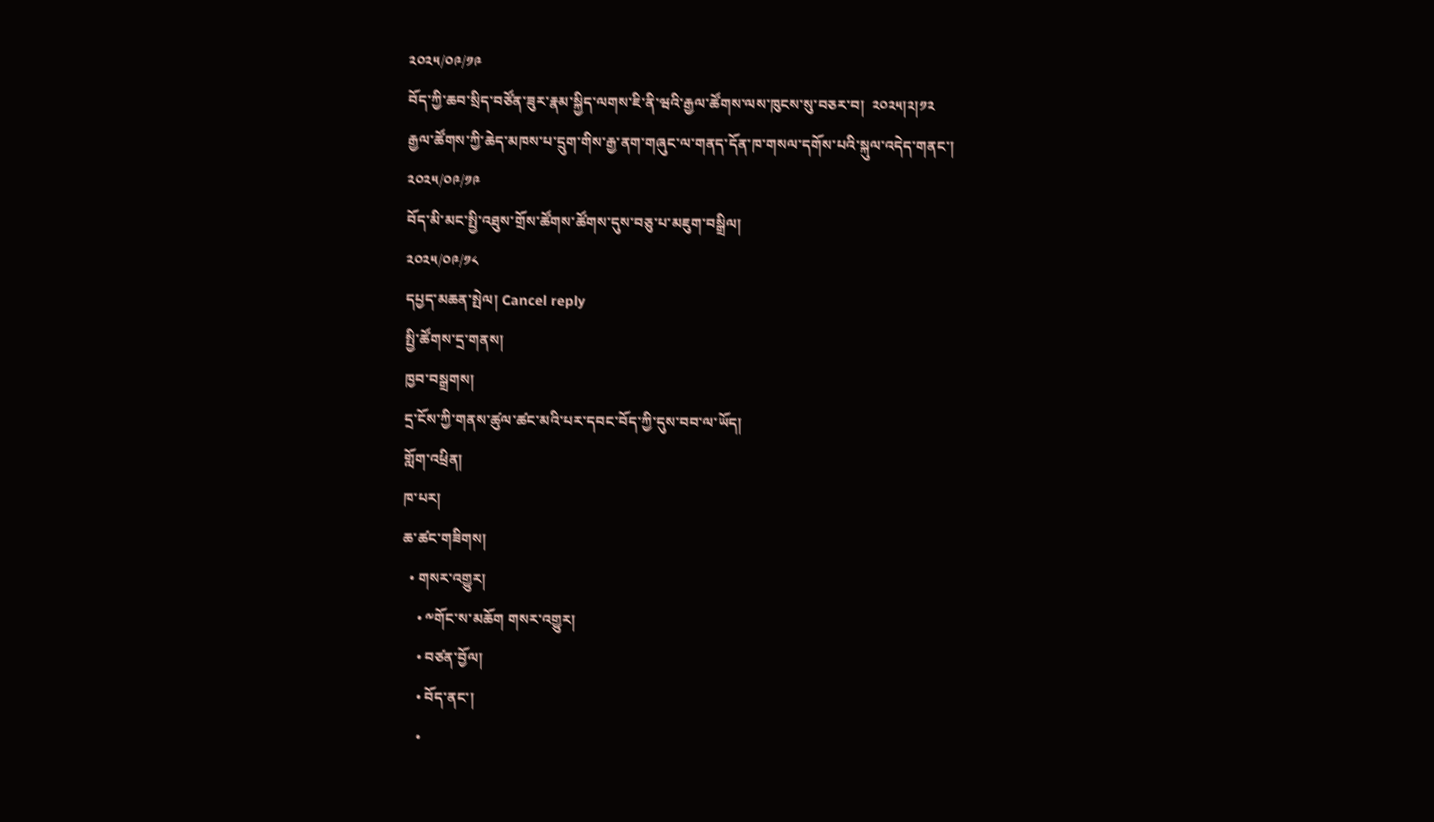༢༠༢༥/༠༩/༡༩
བོད་ཀྱི་ཆབ་སྲིད་བཙོན་ཟུར་རྣམ་སྐྱིད་ལགས་ཇི་ནི་ཝའི་རྒྱལ་ཚོགས་ལས་ཁུངས་སུ་བཅར་བ།  ༢༠༢༥།༢།༡༢
རྒྱལ་ཚོགས་ཀྱི་ཆེད་མཁས་པ་དྲུག་གིས་རྒྱ་ནག་གཞུང་ལ་གནད་དོན་ཁ་གསལ་དགོས་པའི་སྐུལ་འདེད་གནང་།
༢༠༢༥/༠༩/༡༩
བོད་མི་མང་སྤྱི་འཐུས་གྲོས་ཚོགས་ཚོགས་དུས་བཅུ་པ་མཇུག་བསྒྲིལ།
༢༠༢༥/༠༩/༡༨
དཔྱད་མཆན་སྤེལ། Cancel reply
སྤྱི་ཚོགས་དྲ་གནས།
ཁྱབ་བསྒྲགས།
དྲ་ངོས་ཀྱི་གནས་ཚུལ་ཚང་མའི་པར་དབང་བོད་ཀྱི་དུས་བབ་ལ་ཡོད།
གློག་འཕྲིན།
ཁ་པར།
ཆ་ཚང་གཟིགས།
  • གསར་འགྱུར།
    • ༸གོང་ས་མཆོག གསར་འགྱུར།
    • བཙན་བྱོལ།
    • བོད་ནང་།
    •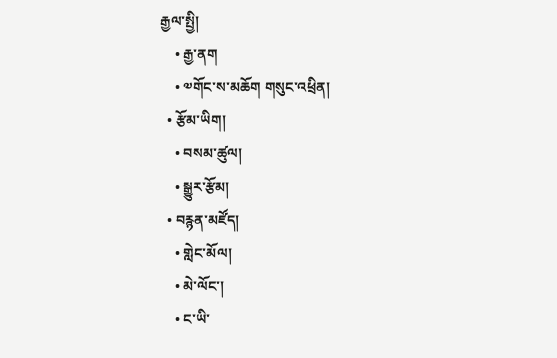རྒྱལ་སྤྱི།
    • རྒྱ་ནག
    • ༧གོང་ས་མཆོག གསུང་འཕྲིན།
  • རྩོམ་ཡིག།
    • བསམ་ཚུལ།
    • སྒྱུར་རྩོམ།
  • བརྙན་མཛོད།
    • གླེང་མོལ།
    • མེ་ལོང་།
    • ང་ཡི་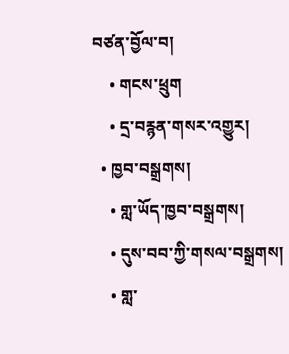བཙན་བྱོལ་བ།
    • གངས་ཕྲུག
    • དྲ་བརྙན་གསར་འགྱུར།
  • ཁྱབ་བསྒྲགས།
    • གླ་ཡོད་ཁྱབ་བསྒྲགས།
    • དུས་བབ་ཀྱི་གསལ་བསྒྲགས།
    • གླ་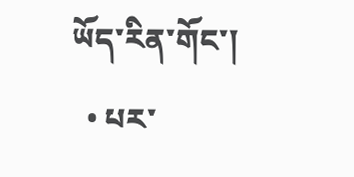ཡོད་རིན་གོང་།
  • པར་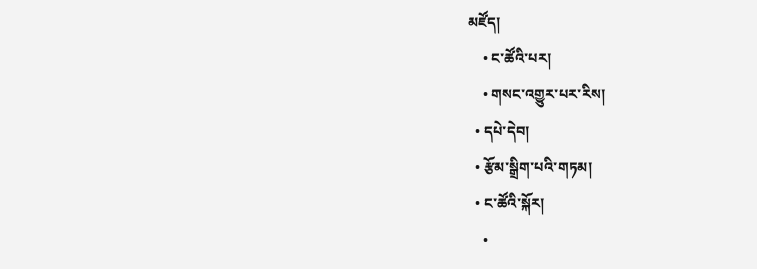མཛོད།
    • ང་ཚོའི་པར།
    • གསང་འགྱུར་པར་རིས།
  • དཔེ་དེབ།
  • རྩོམ་སྒྲིག་པའི་གཏམ།
  • ང་ཚོའི་སྐོར།
    •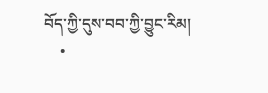བོད་ཀྱི་དུས་བབ་ཀྱི་བྱུང་རིམ།
    •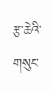རྩ་ཆེའི་གསུང་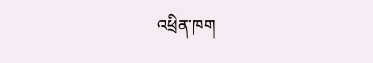འཕྲིན་ཁག